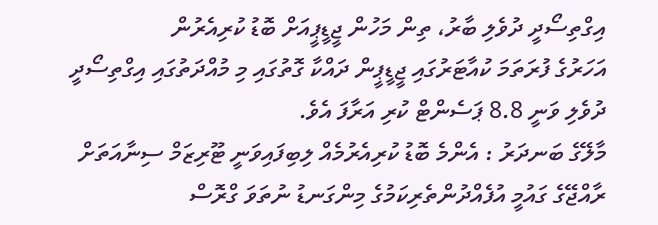އިގްތިސޯދީ ދުވެލި ބާރު، ތިން މަހުން ޖީޑީޕީއަށް ބޮޑު ކުރިއެރުން
އަހަރުގެ ފުރަތަމަ ކުއާޓަރުގައި ޖީޑީޕީން ދައްކާ ގޮތުގައި މި މުއްދަތުގައި އިގްތިސޯދީ ދުވެލި ވަނީ 8.8 ޕަސެންޓް ކުރި އަރާފަ އެވެ.
މާލޭގެ ބަނދަރު : އެންމެ ބޮޑު ކުރިއެރުމެއް ލިބިފައިވަނީ ޓޫރިޒަމް ސިނާއަތަށް
ރާއްޖޭގެ ގައުމީ އުފެއްދުންތެރިކަމުގެ މިންގަނޑު ނުތަވަ ގްރޮސް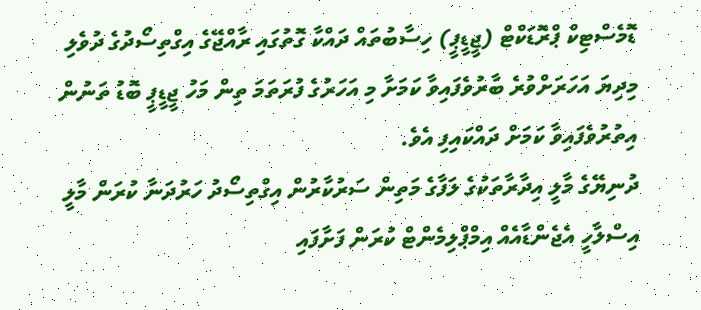ޑޮމެސްޓިކް ޕްރޮޑަކްޓް (ޖީޑީޕީ) ހިސާބުތައް ދައްކާ ގޮތުގައި ރާއްޖޭގެ އިގްތިސޯދުގެ ދުވެލި މިދިޔަ އަހަރަށްވުރެ ބާރުވެފައިވާ ކަމަށާ މި އަހަރުގެ ފުރަތަމަ ތިން މަހު ޖީޑީޕީ ބޮޑު ތަނުން އިތުރުވެފައިވާ ކަމަށް ދައްކައިފި އެވެ.
ދުނިޔޭގެ މާލީ އިދާރާތަކުގެ ލަފާގެ މަތިން ސަރުކާރުން އިގްތިސޯދު ހަރުދަނާ ކުރަން މާލީ އިސްލާހީ އެޖެންޑާއެއް އިމްޕްލިމެންޓް ކުރަން ފަށާފައި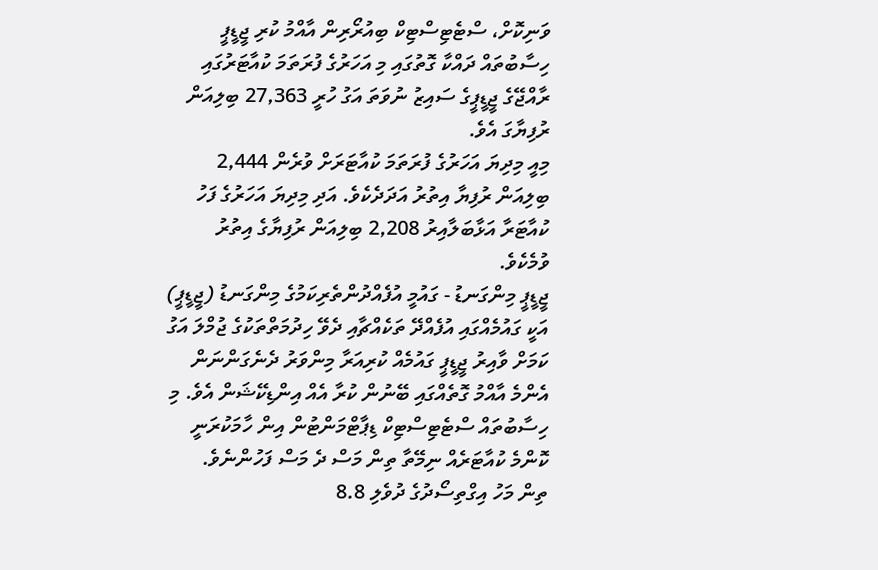ވަނިކޮށް، ސްޓެޓިސްޓިކް ބިއުރޯރިން އާއްމު ކުރި ޖީޑީޕީ ހިސާބުތައް ދައްކާ ގޮތުގައި މި އަހަރުގެ ފުރަތަމަ ކުއާޓަރުގައި ރާއްޖޭގެ ޖީޑީޕީގެ ސައިޒު ނުވަތަ އަގު ހުރީ 27,363 ބިލިއަން  ރުފިޔާގަ އެވެ.
މިއީ މިދިޔަ އަހަރުގެ ފުރަތަމަ ކުއާޓަރަށް ވުރެން 2,444 ބިލިއަން ރުފިޔާ އިތުރު އަދަދެކެވެ. އަދި މިދިޔަ އަހަރުގެ ފަހު ކުއާޓަރާ އަޅާބަލާއިރު 2,208 ބިލިއަން ރުފިޔާގެ އިތުރު ވުމެކެވެ.
ޖީޑީޕީ މިންގަނޑު - ގައުމީ އުފެއްދުންތެރިކަމުގެ މިންގަނޑު (ޖީޑީޕީ) އަކީ ގައުމެއްގައި އުފެއްދޭ ތަކެއްޗާއި ދެވޭ ހިދުމަތްތަކުގެ ޖުމްލަ އަގު ކަމަށް ވާއިރު ޖީޑީޕީ ގައުމެއް ކުރިއަރާ މިންވަރު ދެނެގަންނަން އެންމެ އާއްމު ގޮތެއްގައި ބޭނުން ކުރާ އެއް އިންޑިކޭޝަން އެވެ. މި ހިސާބުތައް ސްޓެޓިސްޓިކް ޑިޕާޓްމަންޓުން އިން ހާމަކުރަނީ ކޮންމެ ކުއާޓަރެއް ނިމޭތާ ތިން މަސް ދެ މަސް ފަހުންނެވެ.
ތިން މަހު އިގްތިސޯދުގެ ދުވެލި 8.8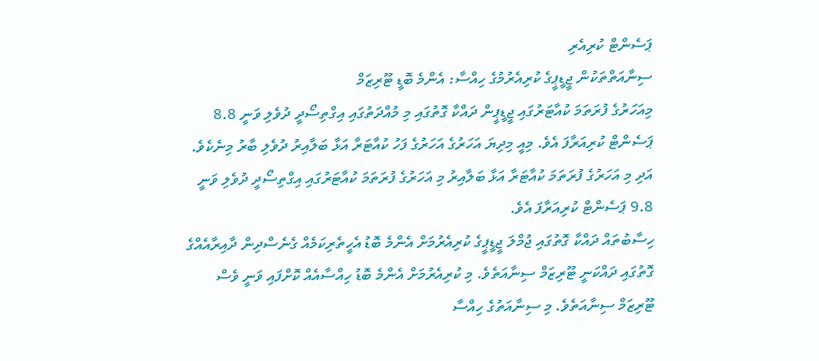ޕަސެންޓް ކުރިއެރި
ސިނާއަތްތަކުން ޖީޑީޕީގެ ކުރިއެރުމުގެ ހިއްސާ: އެންމެ ބޮޑީ ޓޫރިޒަމް
މިއަހަރުގެ ފުރަތަމަ ކުއާޓަރުގައި ޖީޑީޕީން ދައްކާ ގޮތުގައި މި މުއްދަތުގައި އިގްތިސޯދީ ދުވެލި ވަނީ 8.8 ޕަސެންޓް ކުރިއަރާފަ އެވެ. މިއީ މިދިޔަ އަހަރުގެ އަހަރުގެ ފަހު ކުއާޓަރާ އަޅާ ބަލާއިރު ދުވެލި ބާރު މިނެކެވެ. އަދި މި އަހަރުގެ ފުރަތަމަ ކުއާޓަރާ އަޅާ ބަލާއިރު މި އަހަރުގެ ފުރަތަމަ ކުއާޓަރުގައި އިގްތިސޯދީ ދުވެލި ވަނީ 9.8 ޕަސެންޓް ކުރިއަރާފަ އެވެ.
ހިސާބުތައް ދައްކާ ގޮތުގައި ޖުމްލަ ޖީޑީޕީގެ ކުރިއެރުމަށް އެންމެ ބޮޑު އެހީތެރިކަމެއް ގެނެސްދިން ދާއިރާއެއްގެ ގޮތުގައި ދައްކަނީ ޓޫރިޒަމް ސިނާއަތެވެ. މި ކުރިއެރުމަށް އެންމެ ބޮޑު ހިއްސާއެއް ކޮށްފައި ވަނީ ވެސް ޓޫރިޒަމް ސިނާއަތެވެ. މި ސިނާއަތުގެ ހިއްސާ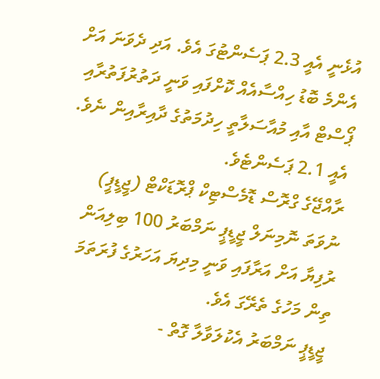އުޅެނީ އެއީ 2.3 ޕަސެންޓުގަ އެވެ. އަދި ދެވަނަ އަށް އެންމެ ބޮޑު ހިއްސާއެއް ކޮށްފައި ވަނީ ދަތުރުފަތުރާއި ޕޯސްޓް އާއި މުއާސަލާތީ ހިދުމަތުގެ ދާއިރާއިން ނެވެ. އެއީ 2.1 ޕަސެންޓެވެ.
ރާއްޖޭގެ ގްރޮސް ޑޮމެސްޓިކް ޕްރޮޑަކްޓް (ޖީޑީޕީ) ނުވަތަ ނޮމިނަލް ޖީޑީޕީ ނަމްބަރު 100 ބިލިއަން ރުފިޔާ އަށް އަރާފައި ވަނީ މިދިޔަ އަހަރުގެ ފުރަތަމަ ތިން މަހުގެ ތެރޭގަ އެވެ.
ޖީޑީޕީ ނަމްބަރު އެކުލަވާލާ ގޮތް -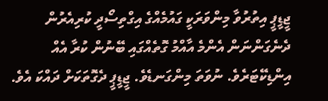ޖީޑީޕީ އިތުރުވާ މިންވަރަކީ ގައުމެއްގެ އިގްތިސޯދީ ކުރިއެރުން ދެނެގަންނަން އެންމެ އާއްމު ގޮތެއްގައި ބޭނުން ކުރާ އެއް އިންޑިކޭޓަރެވެ. ނުވަތަ މިންގަނޑެވެ. ޖީޑީޕީ ދެގޮތަކަށް ދައްކަ އެވެ.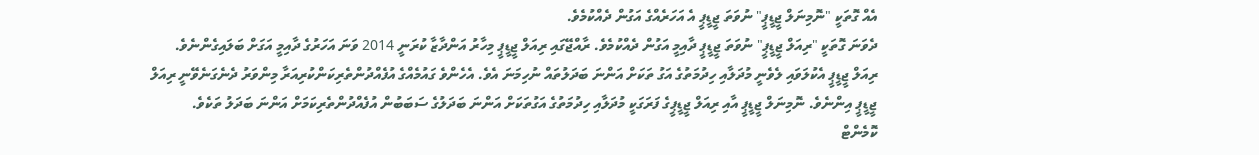އެއް ގޮތަކީ "ނޮމިނަލް ޖީޑީޕީ" ނުވަތަ ޖީޑީޕީ އެ އަހަރެއްގެ އަގުން ދެއްކުމެވެ.
ދެވަނަ ގޮތަކީ "ރިއަލް ޖީޑީޕީ" ނުވަތަ ޖީޑީޕީ ދާއިމީ އަގުން ދެއްކުމެވެ. ރާއްޖޭގައި ރިއަލް ޖީޑީޕީ މިހާރު އަންދާޒާ ކުރަނީ 2014 ވަނަ އަހަރުގެ ދާއިމީ އަގަށް ބަލައިގެންނެވެ. ރިއަލް ޖީޑީޕީ އެކުލަވައި ލެވެނީ މުދަލާއި ހިދުމަތުގެ އަގު ތަކަށް އަންނަ ބަދަލުތައް ނުހިމަނަ އެވެ. އެހެންވެ ގައުމެއްގެ އުފެއްދުންތެރިކަންކުރިއަރާ މިންވަރު ދެނެގަނެވޭނީ ރިއަލް ޖީޑީޕީ އިންނެވެ. ނޮމިނަލް ޖީޑީޕީ އާއި ރިއަލް ޖީޑީޕީގެ ފަރަގަކީ މުދަލާއި ހިދުމަތުގެ އަގުތަކަށް އަންނަ ބަދަލުގެ ސަބަބުން އުފެއްދުންތެރިކަމަށް އަންނަ ބަދަލު ތަކެވެ.
ކޮމެންޓް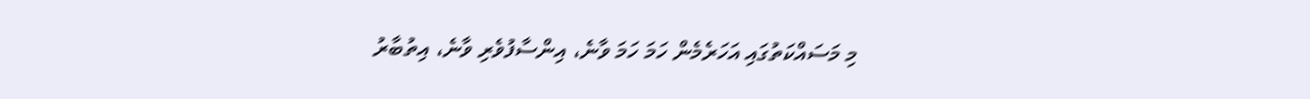މި މަސައްކަތުގައި އަހަރެމެން ހަމަ ހަމަ ވާނެ، އިންސާފުވެރި ވާނެ، އިތުބާރު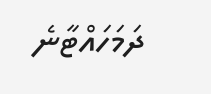ދަމަހައްޓާނެ